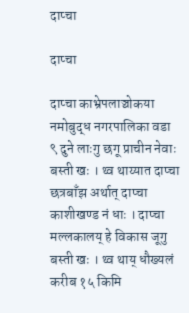दाप्चा

दाप्चा

दाप्चा काभ्रेपलाञ्चोकया नमोबुद्ध नगरपालिका वडा ९ दुने लाःगु छगू प्राचीन नेवाः बस्ती खः । थ्व थाय्यात दाप्चा छत्रबाँझ अर्थात् दाप्चा काशीखण्ड नं धाः । दाप्चा मल्लकालय् हे विकास जूगु बस्ती खः । थ्व थाय् धौख्यलं करीब १५ किमि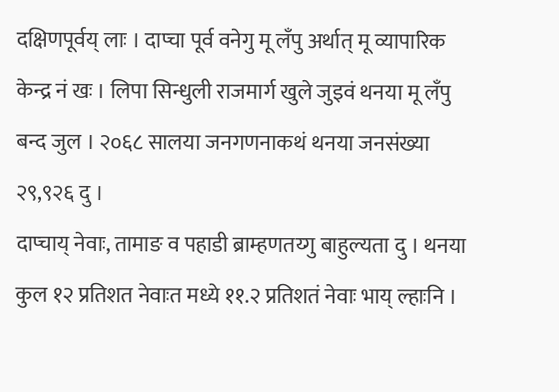दक्षिणपूर्वय् लाः । दाप्चा पूर्व वनेगु मू लँपु अर्थात् मू व्यापारिक केन्द्र नं खः । लिपा सिन्धुली राजमार्ग खुले जुइवं थनया मू लँपु बन्द जुल । २०६८ सालया जनगणनाकथं थनया जनसंख्या २९,९२६ दु ।
दाप्चाय् नेवाः, तामाङ व पहाडी ब्राम्हणतय्गु बाहुल्यता दु । थनया कुल १२ प्रतिशत नेवाःत मध्ये ११.२ प्रतिशतं नेवाः भाय् ल्हाःनि ।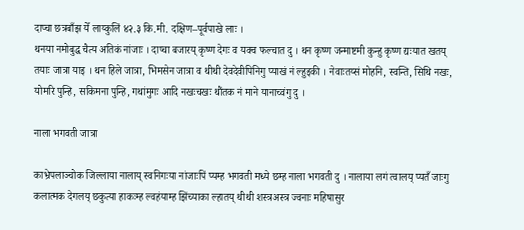दाप्चा छत्रबाँझ येँ लाय्कुलिं ४२.३ कि.मी. दक्षिण–पूर्वपाखे लाः ।
थनया नमोबुद्ध चैत्य अतिकं नांजाः । दाप्चा बजारय् कृष्ण देगः व यक्व फल्चात दु । थन कृष्ण जन्माष्टमी कुन्हु कृष्ण द्यःयात खतय् तयाः जात्रा याइ । थन हिले जात्रा, भिमसेन जात्रा व थीथी देवदेवीपिनिगु प्याखं नं ल्हुइकी । नेवाःतय्सं मोहनि, स्वन्ति, सिथि नखः, योमरि पुन्हि, सकिमना पुन्हि, गथांमुगः आदि नखःचखः थौंतक नं माने यानाच्वंगु दु ।

नाला भगवती जात्रा

काभ्रेपलाञ्चोक जिल्लाया नालाय् स्वनिगःया नांजाःपिं प्यम्ह भगवती मध्ये छम्ह नाला भगवती दु । नालाया लगं त्वालय् प्यतँ जाःगु कलात्मक देगलय् छकुत्या हाकःम्ह ल्वहंयाम्ह झिंच्याका ल्हातय् थीथी शस्त्रअस्त्र ज्वनाः महिषासुर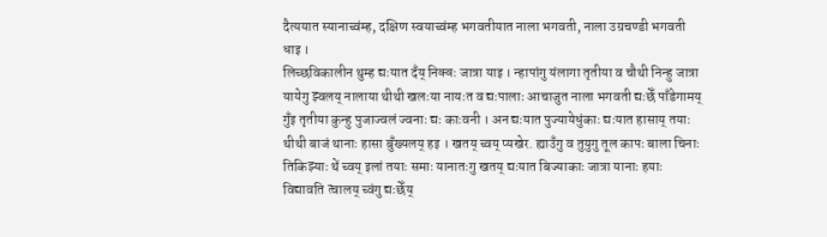दैत्ययात स्यानाच्वंम्ह, दक्षिण स्वयाच्वंम्ह भगवतीयात नाला भगवती, नाला उग्रचण्डी भगवती धाइ ।
लिच्छविकालीन थुम्ह द्यःयात दँय् निक्वः जात्रा याइ । न्हापांगु यंलागा तृतीया व चौथी निन्हु जात्रा यायेगु झ्वलय् नालाया थीथी खलःया नायःत व द्यःपालाः आचाजुत नाला भगवती द्यःछेँ पाँडेगामय् गुँइ तृतीया कुन्हु पुजाज्वलं ज्वनाः द्यः काःवनी । अन द्यःयात पुज्यायेधुंकाः द्यःयात हासाय् तयाः थीथी बाजं थानाः हासा बुँख्यलय् हइ । खतय् च्वय् प्यखेर. ह्याउँगु व तुयुगु तूल कापः बाला चिनाः तिकिझ्याः थें च्वय् इलां तयाः समाः यानातःगु खतय् द्यःयात बिज्याकाः जात्रा यानाः हयाः विद्यावति त्वालय् च्वंगु द्यःछेँय्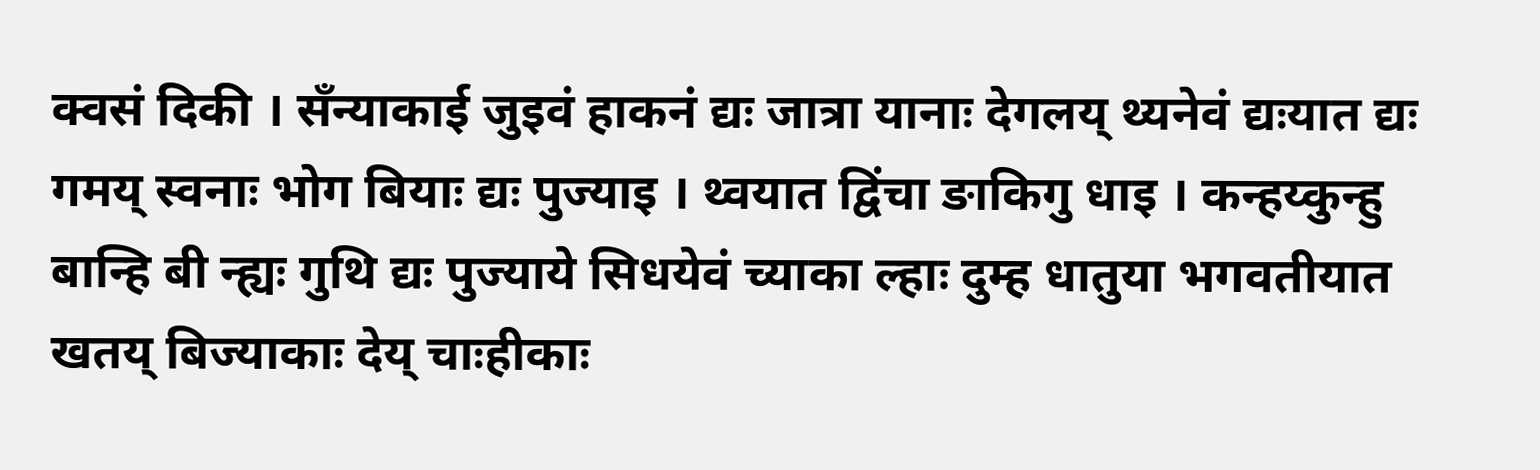क्वसं दिकी । सँन्याकाई जुइवं हाकनं द्यः जात्रा यानाः देगलय् थ्यनेवं द्यःयात द्यः गमय् स्वनाः भोग बियाः द्यः पुज्याइ । थ्वयात द्विंचा ङाकिगु धाइ । कन्हय्कुन्हु बान्हि बी न्ह्यः गुथि द्यः पुज्याये सिधयेवं च्याका ल्हाः दुम्ह धातुया भगवतीयात खतय् बिज्याकाः देय् चाःहीकाः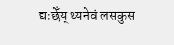द्यःछेँय् थ्यनेवं लसकुस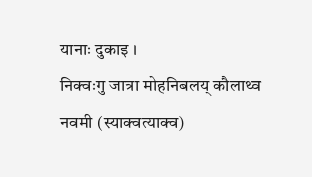यानाः दुकाइ ।
निक्वःगु जात्रा मोहनिबलय् कौलाथ्व नवमी (स्याक्वत्याक्व)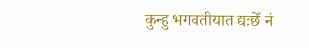कुन्हु भगवतीयात द्यःछेँ नं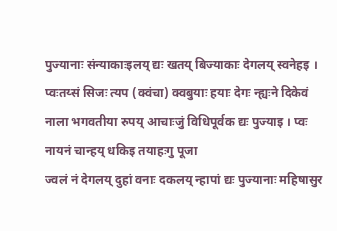पुज्यानाः संन्याकाःइलय् द्यः खतय् बिज्याकाः देगलय् स्वनेहइ । प्वःतय्सं सिजः त्यप (क्वंचा) क्वबुयाः हयाः देगः न्ह्यःने दिकेवं नाला भगवतीया रुपय् आचाःजुं विधिपूर्वक द्यः पुज्याइ । प्वः नायनं चान्हय् धकिइ तयाहःगु पूजा
ज्वलं नं देगलय् दुहां वनाः दकलय् न्हापां द्यः पुज्यानाः महिषासुर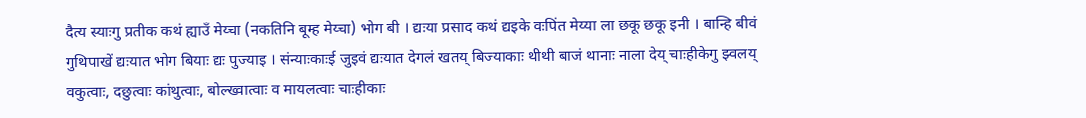दैत्य स्याःगु प्रतीक कथं ह्याउँ मेय्चा (नकतिनि बूम्ह मेय्चा) भोग बी । द्यःया प्रसाद कथं द्यइके वःपिंत मेय्या ला छकू छकू इनी । बान्हि बीवं गुथिपाखें द्यःयात भोग बियाः द्यः पुज्याइ । संन्याःकाःई जुइवं द्यःयात देगलं खतय् बिज्याकाः थीथी बाजं थानाः नाला देय् चाःहीकेगु झ्वलय् वकुत्वाः, दछुत्वाः कांथुत्वाः, बोल्ख्वात्वाः व मायलत्वाः चाःहीकाः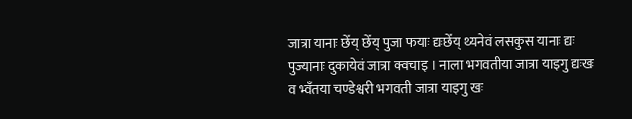जात्रा यानाः छेँय् छेँय् पुजा फयाः द्यःछेँय् थ्यनेवं लसकुस यानाः द्यः पुज्यानाः दुकायेवं जात्रा क्वचाइ । नाला भगवतीया जात्रा याइगु द्यःखः व भ्वँतया चण्डेश्वरी भगवती जात्रा याइगु खः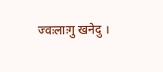ज्वःलाःगु खनेदु ।